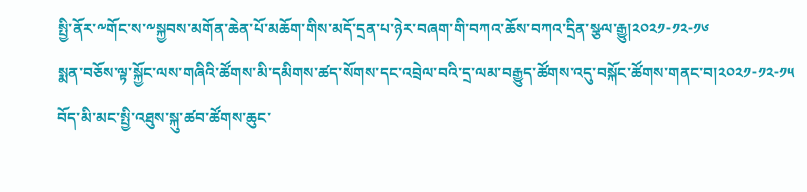སྤྱི་ནོར་༸གོང་ས་༸སྐྱབས་མགོན་ཆེན་པོ་མཆོག་གིས་མདོ་དྲན་པ་ཉེར་བཞག་གི་བཀའ་ཆོས་བཀའ་དྲིན་སྩལ་རྒྱུ།༢༠༢༡-༡༢-༡༦
སྨན་བཅོས་ལྟ་སྐྱོང་ལས་གཞིའི་ཚོགས་མི་དམིགས་ཚད་སོགས་དང་འབྲེལ་བའི་དྲ་ལམ་བརྒྱུད་ཚོགས་འདུ་བསྐོང་ཚོགས་གནང་བ།༢༠༢༡-༡༢-༡༥
བོད་མི་མང་སྤྱི་འཐུས་སྐུ་ཚབ་ཚོགས་ཆུང་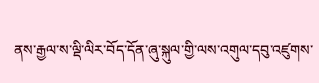ནས་རྒྱལ་ས་ལྡི་ལིར་བོད་དོན་ཞུ་སྐུལ་གྱི་ལས་འགུལ་དབུ་འཛུགས་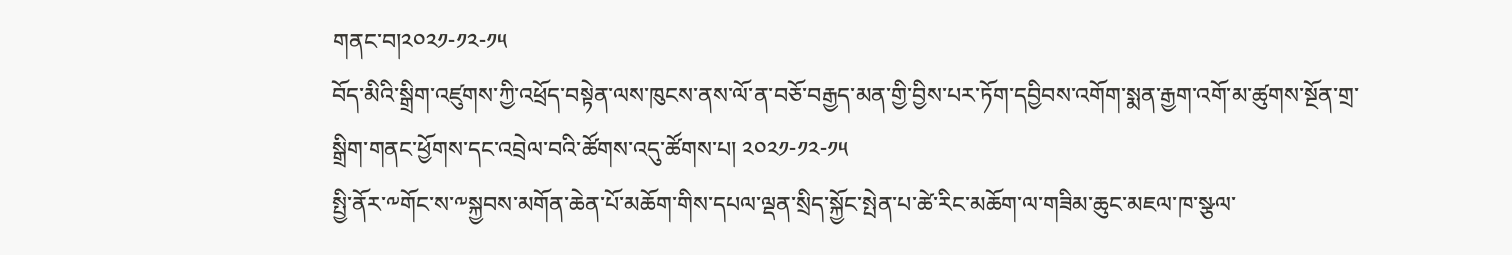གནང་བ།༢༠༢༡-༡༢-༡༥
བོད་མིའི་སྒྲིག་འཛུགས་ཀྱི་འཕྲོད་བསྟེན་ལས་ཁུངས་ནས་ལོ་ན་བཅོ་བརྒྱད་མན་གྱི་བྱིས་པར་ཏོག་དབྱིབས་འགོག་སྨན་རྒྱག་འགོ་མ་ཚུགས་སྔོན་གྲ་སྒྲིག་གནང་ཕྱོགས་དང་འབྲེལ་བའི་ཚོགས་འདུ་ཚོགས་པ། ༢༠༢༡-༡༢-༡༥
སྤྱི་ནོར་༸གོང་ས་༸སྐྱབས་མགོན་ཆེན་པོ་མཆོག་གིས་དཔལ་ལྡན་སྲིད་སྐྱོང་སྤེན་པ་ཚེ་རིང་མཆོག་ལ་གཟིམ་ཆུང་མཇལ་ཁ་སྩལ་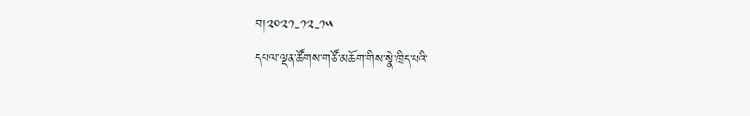བ།༢༠༢༡-༡༢-༡༥
དཔལ་ལྡན་ཚོགས་གཙོ་མཆོག་གིས་སྣེ་ཁྲིད་པའི་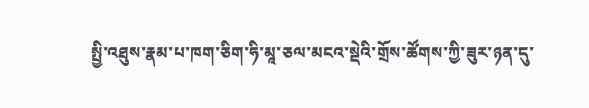སྤྱི་འཐུས་རྣམ་པ་ཁག་ཅིག་ཧི་མཱ་ཅལ་མངའ་སྡེའི་གྲོས་ཚོགས་ཀྱི་ཟུར་ཉན་དུ་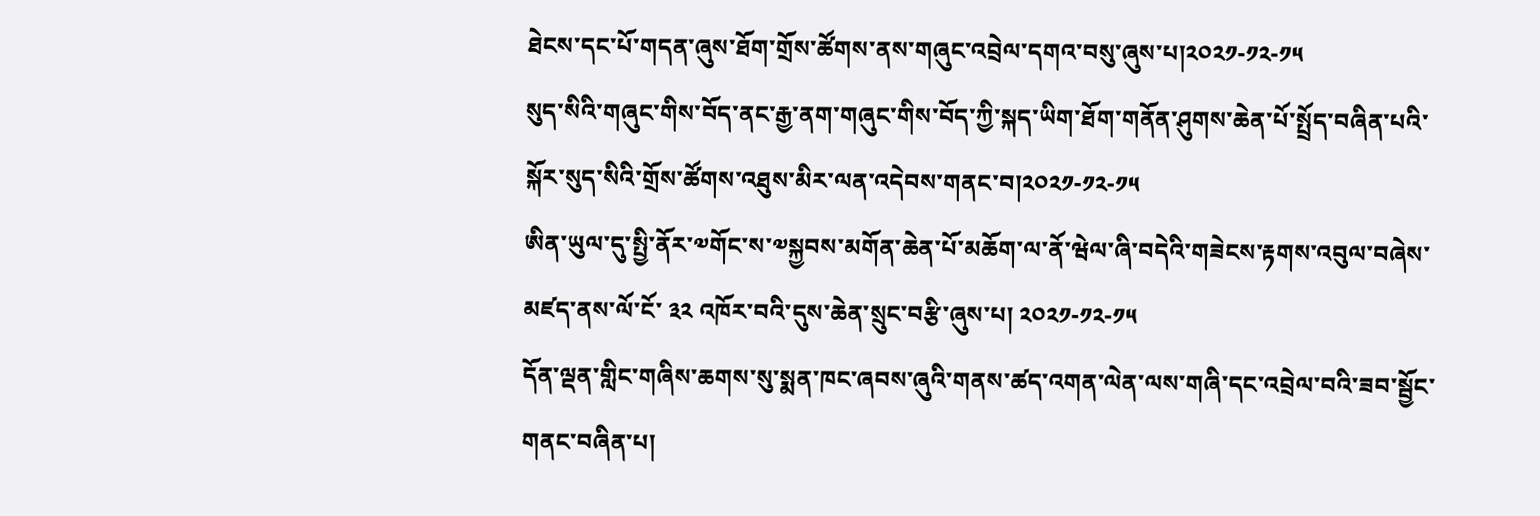ཐེངས་དང་པོ་གདན་ཞུས་ཐོག་གྲོས་ཚོགས་ནས་གཞུང་འབྲེལ་དགའ་བསུ་ཞུས་པ།༢༠༢༡-༡༢-༡༥
སུད་སིའི་གཞུང་གིས་བོད་ནང་རྒྱ་ནག་གཞུང་གིས་བོད་ཀྱི་སྐད་ཡིག་ཐོག་གནོན་ཤུགས་ཆེན་པོ་སྤྲོད་བཞིན་པའི་སྐོར་སུད་སིའི་གྲོས་ཚོགས་འཐུས་མིར་ལན་འདེབས་གནང་བ།༢༠༢༡-༡༢-༡༥
ཨིན་ཡུལ་དུ་སྤྱི་ནོར་༧གོང་ས་༧སྐྱབས་མགོན་ཆེན་པོ་མཆོག་ལ་ནོ་ཝེལ་ཞི་བདེའི་གཟེངས་རྟགས་འབུལ་བཞེས་མཛད་ནས་ལོ་ངོ་ ༣༢ འཁོར་བའི་དུས་ཆེན་སྲུང་བརྩི་ཞུས་པ། ༢༠༢༡-༡༢-༡༥
དོན་ལྡན་གླིང་གཞིས་ཆགས་སུ་སྨན་ཁང་ཞབས་ཞུའི་གནས་ཚད་འགན་ལེན་ལས་གཞི་དང་འབྲེལ་བའི་ཟབ་སྦྱོང་གནང་བཞིན་པ།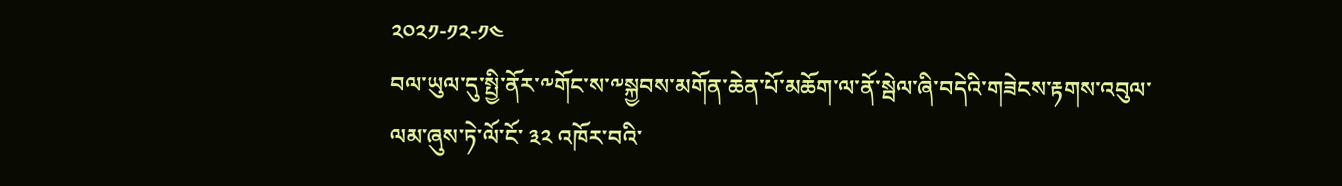༢༠༢༡-༡༢-༡༤
བལ་ཡུལ་དུ་སྤྱི་ནོར་༸གོང་ས་༸སྐྱབས་མགོན་ཆེན་པོ་མཆོག་ལ་ནོ་སྦེལ་ཞི་བདེའི་གཟེངས་རྟགས་འབུལ་ལམ་ཞུས་ཏེ་ལོ་ངོ་ ༣༢ འཁོར་བའི་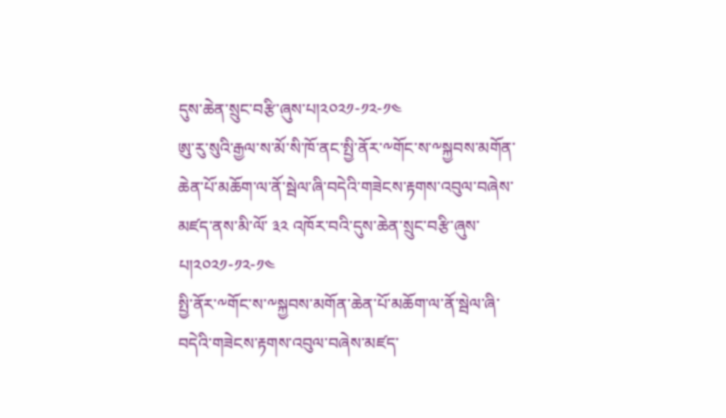དུས་ཆེན་སྲུང་བརྩི་ཞུས་པ།༢༠༢༡-༡༢-༡༤
ཨུ་རུ་སུའི་རྒྱལ་ས་མོ་སི་ཁོ་ནང་སྤྱི་ནོར་༸གོང་ས་༸སྐྱབས་མགོན་ཆེན་པོ་མཆོག་ལ་ནོ་སྦེལ་ཞི་བདེའི་གཟེངས་རྟགས་འབུལ་བཞེས་མཛད་ནས་མི་ལོ་ ༣༢ འཁོར་བའི་དུས་ཆེན་སྲུང་བརྩི་ཞུས་པ།༢༠༢༡-༡༢-༡༤
སྤྱི་ནོར་༸གོང་ས་༸སྐྱབས་མགོན་ཆེན་པོ་མཆོག་ལ་ནོ་སྦེལ་ཞི་བདེའི་གཟེངས་རྟགས་འབུལ་བཞེས་མཛད་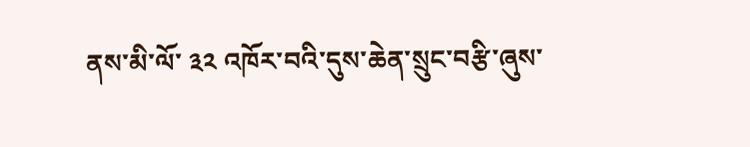ནས་མི་ལོ་ ༣༢ འཁོར་བའི་དུས་ཆེན་སྲུང་བརྩི་ཞུས་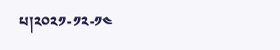པ།༢༠༢༡-༡༢-༡༤